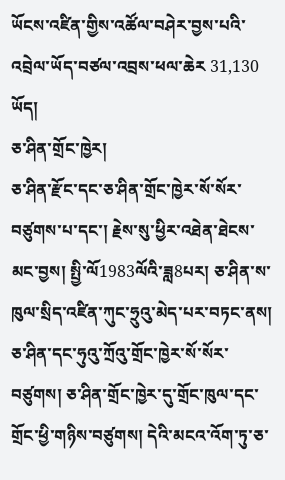ཡོངས་འཛིན་གྱིས་འཚོལ་བཤེར་བྱས་པའི་འབྲེལ་ཡོད་བཙལ་འབྲས་ཕལ་ཆེར 31,130 ཡོད།
ཅ་ཤིན་གྲོང་ཁྱེར།
ཅ་ཤིན་རྫོང་དང་ཅ་ཤིན་གྲོང་ཁྱེར་སོ་སོར་བཙུགས་པ་དང་། རྗེས་སུ་ཕྱིར་འཐེན་ཐེངས་མང་བྱས། སྤྱི་ལོ1983ལོའི་ཟླ8པར། ཅ་ཤིན་ས་ཁུལ་སྲིད་འཛིན་ཀུང་ཧྲུའུ་མེད་པར་བཏང་ནས། ཅ་ཤིན་དང་ཧུའུ་ཀྲོའུ་གྲོང་ཁྱེར་སོ་སོར་བཙུགས། ཅ་ཤིན་གྲོང་ཁྱེར་དུ་གྲོང་ཁུལ་དང་གྲོང་ཕྱི་གཉིས་བཙུགས། དེའི་མངའ་འོག་ཏུ་ཅ་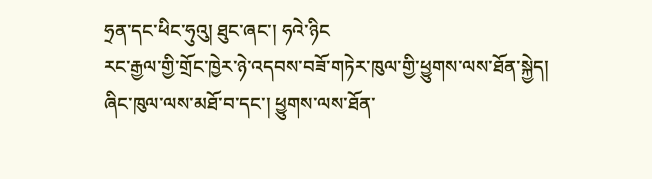ཧྲན་དང་ཕིང་ཧུའུ། ཐུང་ཞང་། ཧའེ་ཉིང
རང་རྒྱལ་གྱི་གྲོང་ཁྱེར་ཉེ་འདབས་བཟོ་གཏེར་ཁུལ་གྱི་ཕྱུགས་ལས་ཐོན་སྐྱེད།
ཞིང་ཁུལ་ལས་མཐོ་བ་དང་། ཕྱུགས་ལས་ཐོན་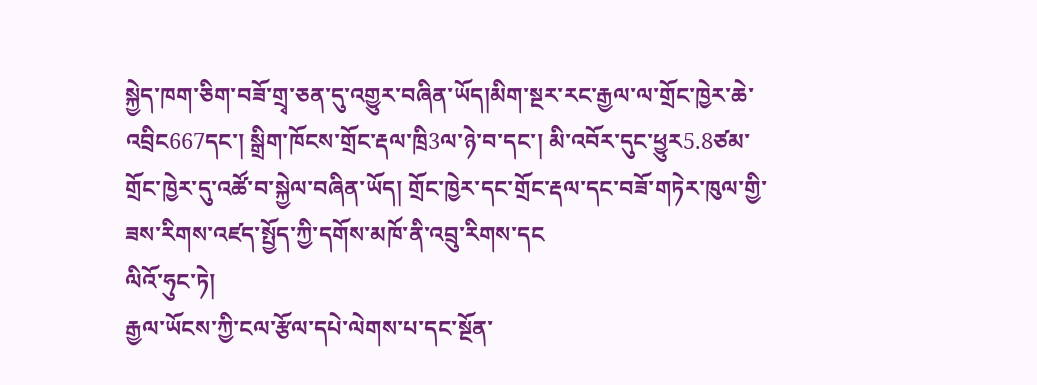སྐྱེད་ཁག་ཅིག་བཟོ་གྲྭ་ཅན་དུ་འགྱུར་བཞིན་ཡོད།མིག་སྔར་རང་རྒྱལ་ལ་གྲོང་ཁྱེར་ཆེ་འབྲིང667དང་། སྒྲིག་ཁོངས་གྲོང་རྡལ་ཁྲི3ལ་ཉེ་བ་དང་། མི་འབོར་དུང་ཕྱུར5.8ཙམ་གྲོང་ཁྱེར་དུ་འཚོ་བ་སྐྱེལ་བཞིན་ཡོད། གྲོང་ཁྱེར་དང་གྲོང་རྡལ་དང་བཟོ་གཏེར་ཁུལ་གྱི་ཟས་རིགས་འཛད་སྤྱོད་ཀྱི་དགོས་མཁོ་ནི་འབྲུ་རིགས་དང
ལིའོ་ཧུང་ཏེ།
རྒྱལ་ཡོངས་ཀྱི་ངལ་རྩོལ་དཔེ་ལེགས་པ་དང་སྔོན་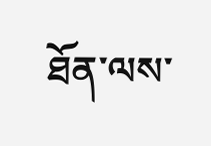ཐོན་ལས་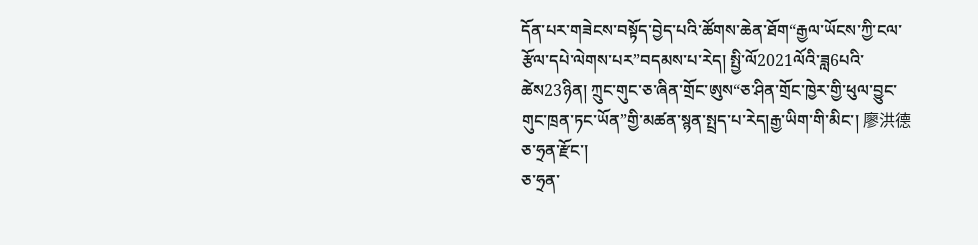དོན་པར་གཟེངས་བསྟོད་བྱེད་པའི་ཚོགས་ཆེན་ཐོག“རྒྱལ་ཡོངས་ཀྱི་ངལ་རྩོལ་དཔེ་ལེགས་པར”བདམས་པ་རེད། སྤྱི་ལོ2021ལོའི་ཟླ6པའི་ཚེས23ཉིན། ཀྲུང་གུང་ཅ་ཞིན་གྲོང་ཨུས“ཅ་ཤིན་གྲོང་ཁྱེར་གྱི་ཕུལ་བྱུང་གུང་ཁྲན་ཏང་ཡོན”གྱི་མཚན་སྙན་སྤྲད་པ་རེད།རྒྱ་ཡིག་གི་མིང་། 廖洪德
ཅ་ཧྲན་རྫོང་།
ཅ་ཧྲན་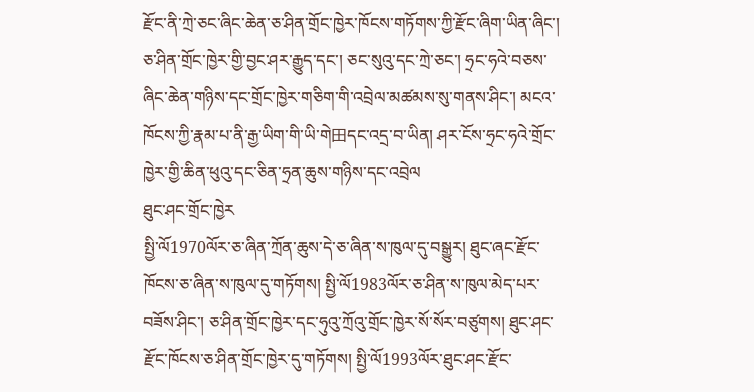རྫོང་ནི་ཀྲེ་ཅང་ཞིང་ཆེན་ཅ་ཤིན་གྲོང་ཁྱེར་ཁོངས་གཏོགས་ཀྱི་རྫོང་ཞིག་ཡིན་ཞིང་། ཅ་ཤིན་གྲོང་ཁྱེར་གྱི་བྱང་ཤར་རྒྱུད་དང་། ཅང་སུའུ་དང་ཀྲེ་ཅང་། ཧྲང་ཧའེ་བཅས་ཞིང་ཆེན་གཉིས་དང་གྲོང་ཁྱེར་གཅིག་གི་འབྲེལ་མཚམས་སུ་གནས་ཤིང་། མངའ་ཁོངས་ཀྱི་རྣམ་པ་ནི་རྒྱ་ཡིག་གི་ཡི་གེ田དང་འདྲ་བ་ཡིན། ཤར་ངོས་ཧྲང་ཧའེ་གྲོང་ཁྱེར་གྱི་ཆིན་ཕུའུ་དང་ཅིན་ཧྲན་ཆུས་གཉིས་དང་འབྲེལ
ཐུང་ཤང་གྲོང་ཁྱེར
སྤྱི་ལོ1970ལོར་ཅ་ཞིན་ཀྲོན་ཆུས་དེ་ཅ་ཞིན་ས་ཁུལ་དུ་བསྒྱུར། ཐུང་ཞང་རྫོང་ཁོངས་ཅ་ཞིན་ས་ཁུལ་དུ་གཏོགས། སྤྱི་ལོ1983ལོར་ཅ་ཤིན་ས་ཁུལ་མེད་པར་བཟོས་ཤིང་། ཅ་ཤིན་གྲོང་ཁྱེར་དང་ཧུའུ་ཀྲོའུ་གྲོང་ཁྱེར་སོ་སོར་བཙུགས། ཐུང་ཤང་རྫོང་ཁོངས་ཅ་ཤིན་གྲོང་ཁྱེར་དུ་གཏོགས། སྤྱི་ལོ1993ལོར་ཐུང་ཤང་རྫོང་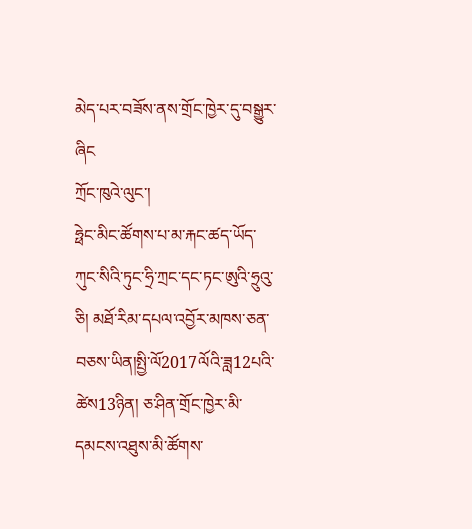མེད་པར་བཟོས་ནས་གྲོང་ཁྱེར་དུ་བསྒྱུར་ཞིང
ཀྲོང་ཁུའེ་ལུང་།
ཧྥེང་མིང་ཚོགས་པ་མ་རྐང་ཚད་ཡོད་ཀུང་སིའི་ཏུང་ཧྲི་ཀྲང་དང་ཏང་ཨུའི་ཧྲུའུ་ཅི། མཐོ་རིམ་དཔལ་འབྱོར་མཁས་ཅན་བཅས་ཡིན།སྤྱི་ལོ2017ལོའི་ཟླ12པའི་ཚེས13ཉིན། ཅ་ཤིན་གྲོང་ཁྱེར་མི་དམངས་འཐུས་མི་ཚོགས་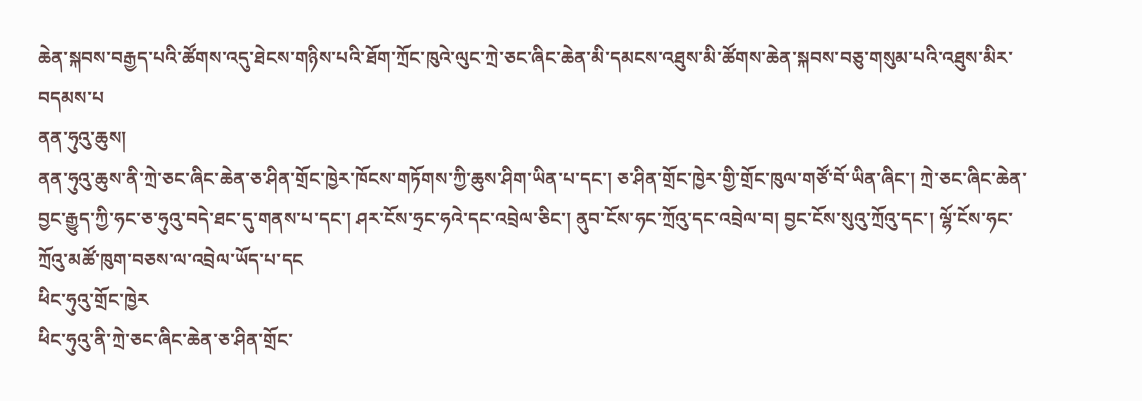ཆེན་སྐབས་བརྒྱད་པའི་ཚོགས་འདུ་ཐེངས་གཉིས་པའི་ཐོག་ཀྲོང་ཁུའེ་ལུང་ཀྲེ་ཅང་ཞིང་ཆེན་མི་དམངས་འཐུས་མི་ཚོགས་ཆེན་སྐབས་བཅུ་གསུམ་པའི་འཐུས་མིར་བདམས་པ
ནན་ཧུའུ་ཆུས།
ནན་ཧུའུ་ཆུས་ནི་ཀྲེ་ཅང་ཞིང་ཆེན་ཅ་ཤིན་གྲོང་ཁྱེར་ཁོངས་གཏོགས་ཀྱི་ཆུས་ཤིག་ཡིན་པ་དང་། ཅ་ཤིན་གྲོང་ཁྱེར་གྱི་གྲོང་ཁུལ་གཙོ་བོ་ཡིན་ཞིང་། ཀྲེ་ཅང་ཞིང་ཆེན་བྱང་རྒྱུད་ཀྱི་ཧང་ཅ་ཧུའུ་བདེ་ཐང་དུ་གནས་པ་དང་། ཤར་ངོས་ཧྲང་ཧའེ་དང་འབྲེལ་ཅིང་། ནུབ་ངོས་ཧང་ཀྲོའུ་དང་འབྲེལ་བ། བྱང་ངོས་སུའུ་ཀྲོའུ་དང་། ལྷོ་ངོས་ཧང་ཀྲོའུ་མཚོ་ཁུག་བཅས་ལ་འབྲེལ་ཡོད་པ་དང
ཕིང་ཧུའུ་གྲོང་ཁྱེར
ཕིང་ཧུའུ་ནི་ཀྲེ་ཅང་ཞིང་ཆེན་ཅ་ཤིན་གྲོང་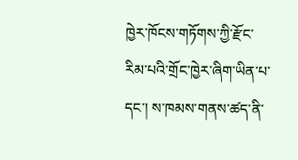ཁྱེར་ཁོངས་གཏོགས་ཀྱི་རྫོང་རིམ་པའི་གྲོང་ཁྱེར་ཞིག་ཡིན་པ་དང་། ས་ཁམས་གནས་ཚད་ནི་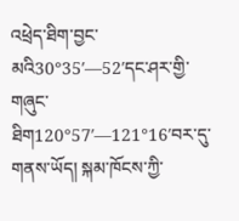འཕྲེད་ཐིག་བྱང་མའི30°35′—52′དང་ཤར་གྱི་གཞུང་ཐིག120°57′—121°16′བར་དུ་གནས་ཡོད། སྐམ་ཁོངས་ཀྱི་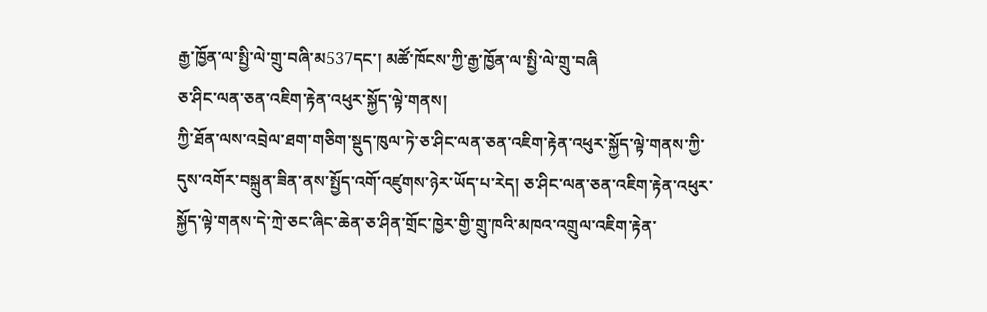རྒྱ་ཁྱོན་ལ་སྤྱི་ལེ་གྲུ་བཞི་མ537དང་། མཚོ་ཁོངས་ཀྱི་རྒྱ་ཁྱོན་ལ་སྤྱི་ལེ་གྲུ་བཞི
ཅ་ཤིང་ལན་ཅན་འཇིག་རྟེན་འཕུར་སྐྱོད་ལྟེ་གནས།
ཀྱི་ཐོན་ལས་འབྲེལ་ཐག་གཅིག་སྡུད་ཁུལ་ཏེ་ཅ་ཤིང་ལན་ཅན་འཇིག་རྟེན་འཕུར་སྐྱོད་ལྟེ་གནས་ཀྱི་དུས་འགོར་བསྐྲུན་ཟིན་ནས་སྤྱོད་འགོ་འཛུགས་ཉེར་ཡོད་པ་རེད། ཅ་ཤིང་ལན་ཅན་འཇིག་རྟེན་འཕུར་སྐྱོད་ལྟེ་གནས་དེ་ཀྲེ་ཅང་ཞིང་ཆེན་ཅ་ཤིན་གྲོང་ཁྱེར་གྱི་གྲུ་ཁའི་མཁའ་འགྲུལ་འཇིག་རྟེན་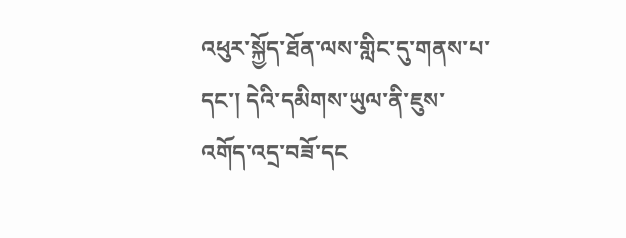འཕུར་སྐྱོད་ཐོན་ལས་གླིང་དུ་གནས་པ་དང་། དེའི་དམིགས་ཡུལ་ནི་ཇུས་འགོད་འདྲ་བཟོ་དང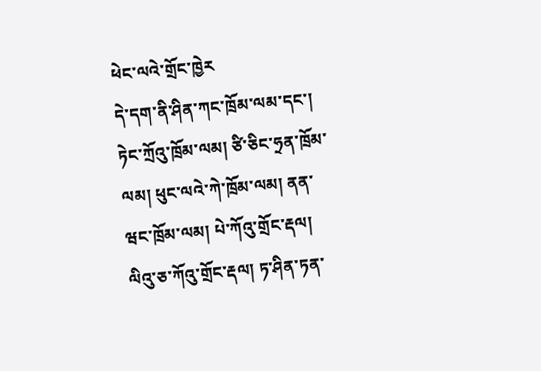ཕེང་ལའེ་གྲོང་ཁྱེར
དེ་དག་ནི་ཤིན་ཀང་ཁྲོམ་ལམ་དང་། ཏེང་ཀྲོའུ་ཁྲོམ་ལམ། ཙི་ཅིང་ཧྲན་ཁྲོམ་ལམ། ཕུང་ལའེ་ཀེ་ཁྲོམ་ལམ། ནན་ཝང་ཁྲོམ་ལམ། པེ་ཀོའུ་གྲོང་རྡལ། ལིའུ་ཅ་ཀོའུ་གྲོང་རྡལ། ཏ་ཤིན་ཏན་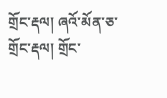གྲོང་རྡལ། ཞའོ་མོན་ཅ་གྲོང་རྡལ། གྲོང་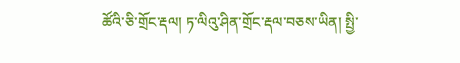ཚོའི་ཅི་གྲོང་རྡལ། ཏ་ལིའུ་ཤིན་གྲོང་རྡལ་བཅས་ཡིན། སྤྱི་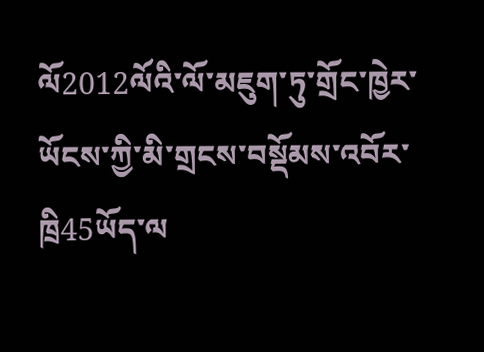ལོ2012ལོའི་ལོ་མཇུག་ཏུ་གྲོང་ཁྱེར་ཡོངས་ཀྱི་མི་གྲངས་བསྡོམས་འབོར་ཁྲི45ཡོད་ལ